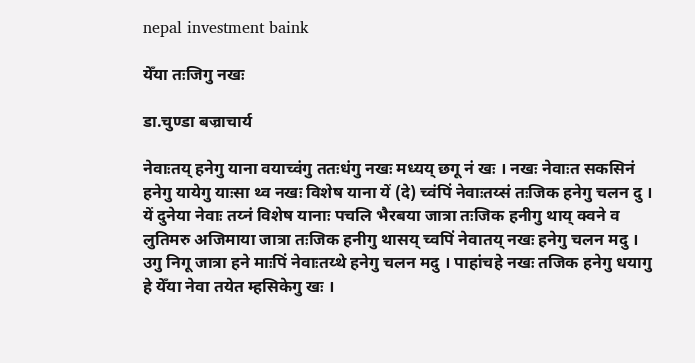nepal investment baink

येँया तःजिगु नखः

डा.चुण्डा बज्राचार्य

नेवाःतय् हनेगु याना वयाच्वंगु ततःधंगु नखः मध्यय् छगू नं खः । नखः नेवाःत सकसिनं हनेगु यायेगु याःसा थ्व नखः विशेष याना यें (दे) च्वंपिं नेवाःतय्सं तःजिक हनेगु चलन दु । यें दुनेया नेवाः तय्नं विशेष यानाः पचलि भैरबया जात्रा तःजिक हनीगु थाय् क्वने व लुतिमरु अजिमाया जात्रा तःजिक हनीगु थासय् च्वपिं नेवातय् नखः हनेगु चलन मदु । उगु निगू जात्रा हने माःपिं नेवाःतय्थे हनेगु चलन मदु । पाहांचहे नखः तजिक हनेगु धयागु हे येँया नेवा तयेत म्हसिकेगु खः ।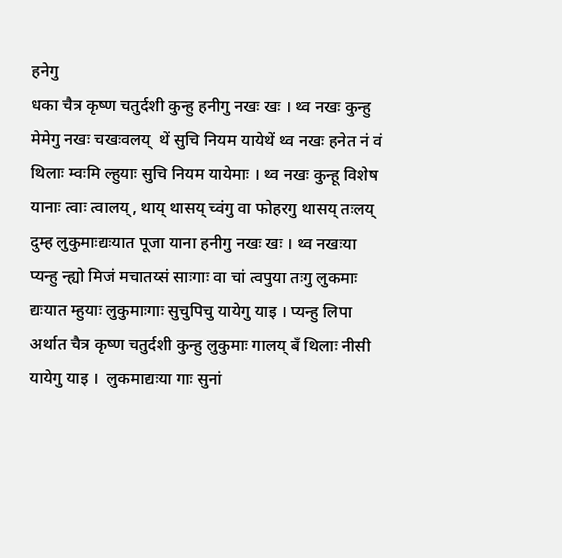हनेगु
धका चैत्र कृष्ण चतुर्दशी कुन्हु हनीगु नखः खः । थ्व नखः कुन्हु मेमेगु नखः चखःवलय्  थें सुचि नियम यायेथें थ्व नखः हनेत नं वं थिलाः म्वःमि ल्हुयाः सुचि नियम यायेमाः । थ्व नखः कुन्हू विशेष यानाः त्वाः त्वालय्, थाय् थासय् च्वंगु वा फोहरगु थासय् तःलय् दुम्ह लुकुमाःद्यःयात पूजा याना हनीगु नखः खः । थ्व नखःया प्यन्हु न्ह्यो मिजं मचातय्सं साःगाः वा चां त्वपुया तःगु लुकमाः द्यःयात म्हुयाः लुकुमाःगाः सुचुपिचु यायेगु याइ । प्यन्हु लिपा अर्थात चैत्र कृष्ण चतुर्दशी कुन्हु लुकुमाः गालय् बँ थिलाः नीसी यायेगु याइ ।  लुकमाद्यःया गाः सुनां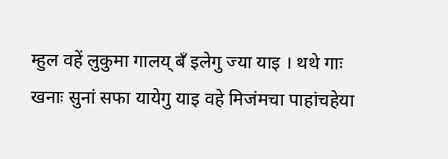म्हुल वहें लुकुमा गालय् बँ इलेगु ज्या याइ । थथे गाः खनाः सुनां सफा यायेगु याइ वहे मिजंमचा पाहांचहेया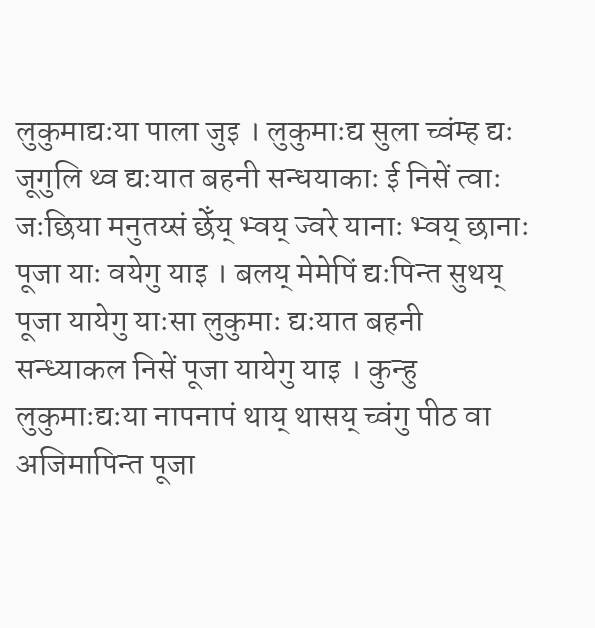लुकुमाद्यःया पाला जुइ । लुकुमाःद्य सुला च्वंम्ह द्यः जूगुलि थ्व द्यःयात बहनी सन्धयाकाः ई निसें त्वाः जःछिया मनुतय्सं छेँय् भ्वय् ज्वरे यानाः भ्वय् छानाः पूजा याः वयेगु याइ । बलय् मेमेपिं द्यःपिन्त सुथय् पूजा यायेगु याःसा लुकुमाः द्यःयात बहनी सन्ध्याकल निसें पूजा यायेगु याइ । कुन्हु लुकुमाःद्यःया नापनापं थाय् थासय् च्वंगु पीठ वा अजिमापिन्त पूजा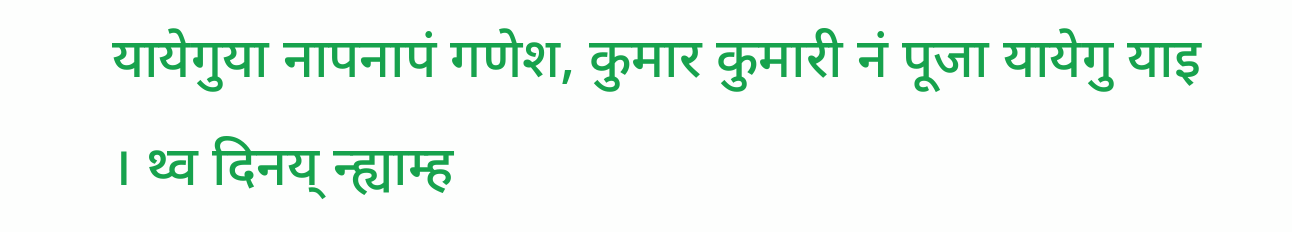यायेगुया नापनापं गणेश, कुमार कुमारी नं पूजा यायेगु याइ । थ्व दिनय् न्ह्याम्ह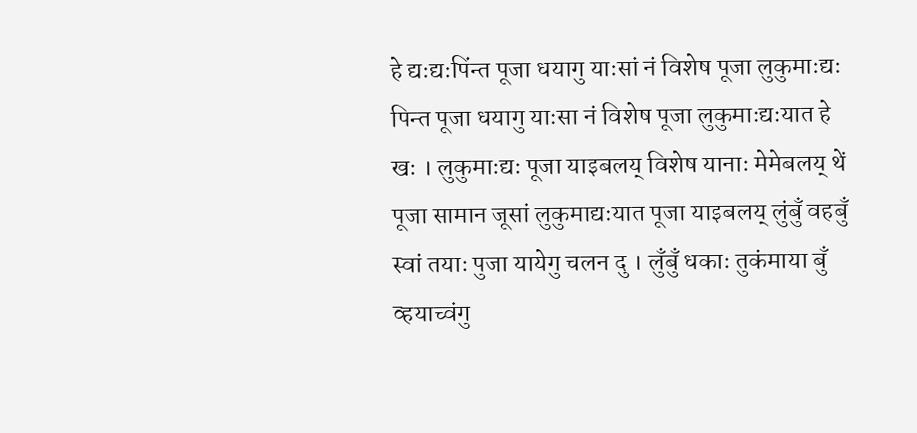हे द्यःद्यःपिंन्त पूजा धयागु याःसां नं विशेष पूजा लुकुमाःद्यः पिन्त पूजा धयागु याःसा नं विशेष पूजा लुकुमाःद्यःयात हे खः । लुकुमाःद्यः पूजा याइबलय् विशेष यानाः मेमेबलय् थें पूजा सामान जूसां लुकुमाद्यःयात पूजा याइबलय् लुंबुँ वहबुँ स्वां तयाः पुजा यायेगु चलन दु । लुँबुँ धकाः तुकंमाया बुँ व्हयाच्वंगु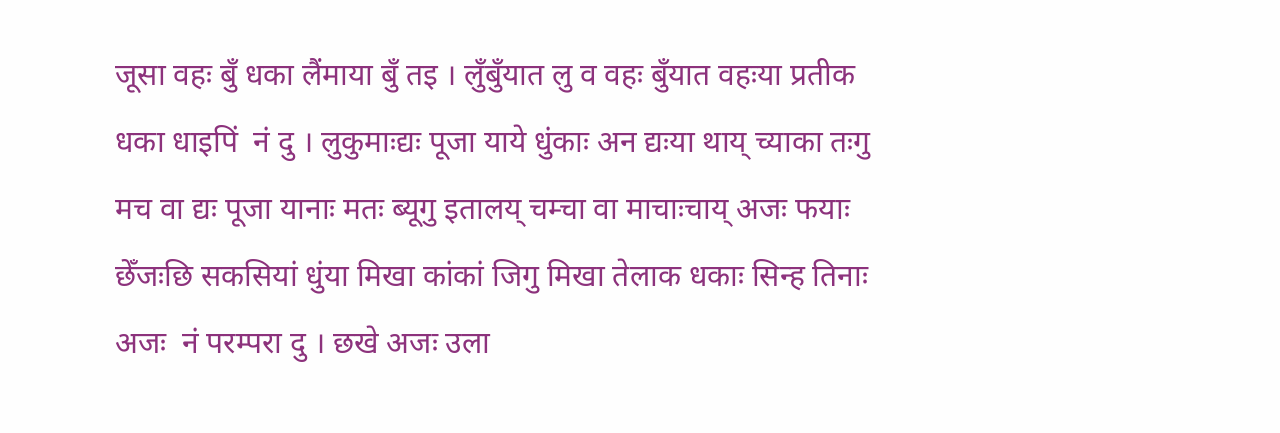जूसा वहः बुँ धका लैंमाया बुँ तइ । लुँबुँयात लु व वहः बुँयात वहःया प्रतीक धका धाइपिं  नं दु । लुकुमाःद्यः पूजा याये धुंकाः अन द्यःया थाय् च्याका तःगु मच वा द्यः पूजा यानाः मतः ब्यूगु इतालय् चम्चा वा माचाःचाय् अजः फयाः छेँजःछि सकसियां धुंया मिखा कांकां जिगु मिखा तेलाक धकाः सिन्ह तिनाः अजः  नं परम्परा दु । छखे अजः उला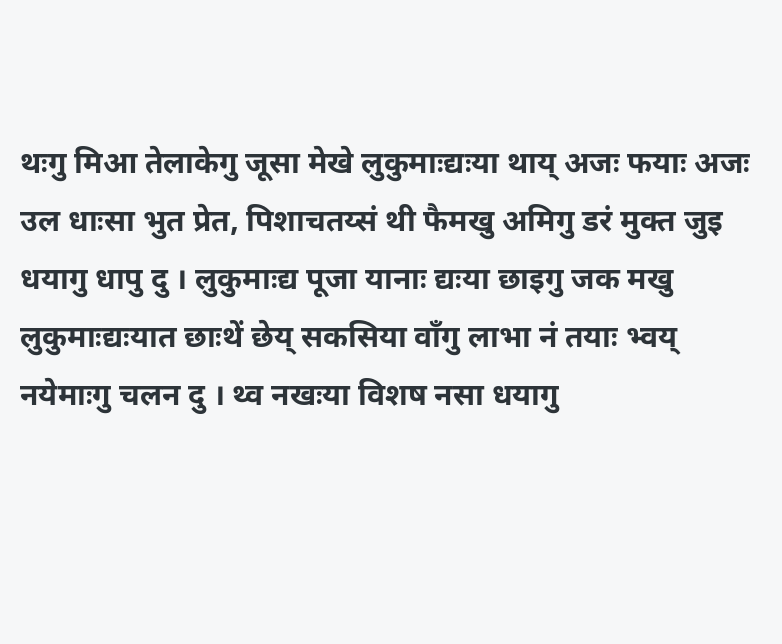थःगु मिआ तेलाकेगु जूसा मेखे लुकुमाःद्यःया थाय् अजः फयाः अजः उल धाःसा भुत प्रेत, पिशाचतय्सं थी फैमखु अमिगु डरं मुक्त जुइ धयागु धापु दु । लुकुमाःद्य पूजा यानाः द्यःया छाइगु जक मखु लुकुमाःद्यःयात छाःथें छेय् सकसिया वाँगु लाभा नं तयाः भ्वय् नयेमाःगु चलन दु । थ्व नखःया विशष नसा धयागु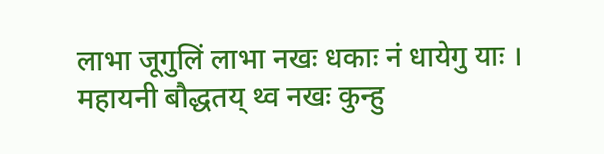लाभा जूगुलिं लाभा नखः धकाः नं धायेगु याः । महायनी बौद्धतय् थ्व नखः कुन्हु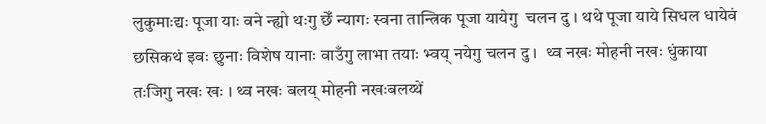लुकुमाःद्यः पूजा याः वने न्ह्यो थःगु छेँ न्यागः स्वना तान्त्रिक पूजा यायेगु  चलन दु । थथे पूजा याये सिधल धायेवं छसिकथं इवः छुनाः विशेष यानाः वाउँगु लाभा तयाः भ्वय् नयेगु चलन दु ।  थ्व नखः मोहनी नखः धुंकाया तःजिगु नखः खः । थ्व नखः बलय् मोहनी नखःबलय्थें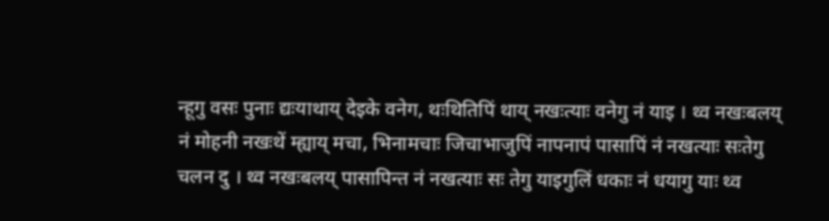न्हूगु वसः पुनाः द्यःयाथाय् देइके वनेग, थःथितिपिं थाय् नखःत्याः वनेगु नं याइ । थ्व नखःबलय् नं मोहनी नखःथें म्ह्याय् मचा, भिनामचाः जिचाभाजुपिं नापनापं पासापिं नं नखत्याः सःतेगु चलन दु । थ्व नखःबलय् पासापिन्त नं नखत्याः सः तेगु याइगुलिं धकाः नं धयागु याः थ्व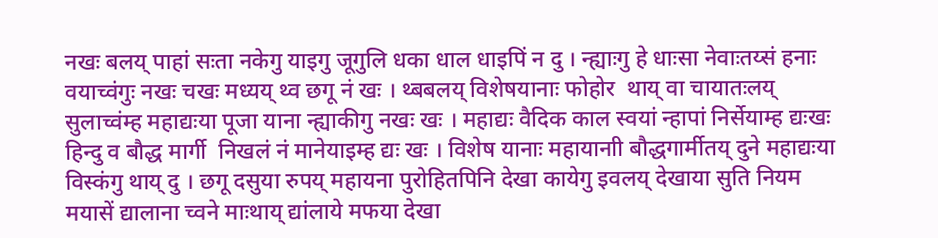नखः बलय् पाहां सःता नकेगु याइगु जूगुलि धका धाल धाइपिं न दु । न्ह्याःगु हे धाःसा नेवाःतय्सं हनाः वयाच्वंगुः नखः चखः मध्यय् थ्व छगू नं खः । थ्बबलय् विशेषयानाः फोहोर  थाय् वा चायातःलय् सुलाच्वंम्ह महाद्यःया पूजा याना न्ह्याकीगु नखः खः । महाद्यः वैदिक काल स्वयां न्हापां निर्सेयाम्ह द्यःखः हिन्दु व बौद्ध मार्गी  निखलं नं मानेयाइम्ह द्यः खः । विशेष यानाः महायानाी बौद्धगार्मीतय् दुने महाद्यःया विस्कंगु थाय् दु । छगू दसुया रुपय् महायना पुरोहितपिनि देखा कायेगु इवलय् देखाया सुति नियम मयासें द्यालाना च्वने माःथाय् द्यांलाये मफया देखा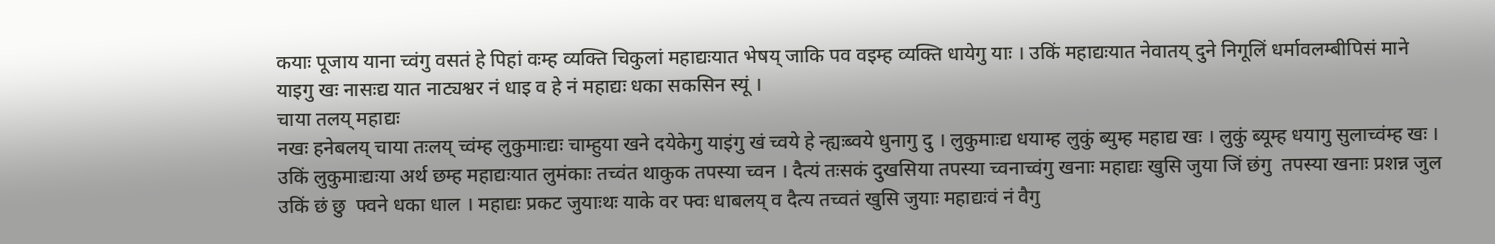कयाः पूजाय याना च्वंगु वसतं हे पिहां वःम्ह व्यक्ति चिकुलां महाद्यःयात भेषय् जाकि पव वइम्ह व्यक्ति धायेगु याः । उकिं महाद्यःयात नेवातय् दुने निगूलिं धर्मावलम्बीपिसं माने याइगु खः नासःद्य यात नाट्यश्वर नं धाइ व हे नं महाद्यः धका सकसिन स्यूं ।
चाया तलय् महाद्यः
नखः हनेबलय् चाया तःलय् च्वंम्ह लुकुमाःद्यः चाम्हुया खने दयेकेगु याइंगु खं च्वये हे न्ह्यःब्वये धुनागु दु । लुकुमाःद्य धयाम्ह लुकुं ब्युम्ह महाद्य खः । लुकुं ब्यूम्ह धयागु सुलाच्वंम्ह खः । उकिं लुकुमाःद्यःया अर्थ छम्ह महाद्यःयात लुमंकाः तच्वंत थाकुक तपस्या च्वन । दैत्यं तःसकं दुखसिया तपस्या च्वनाच्वंगु खनाः महाद्यः खुसि जुया जिं छंगु  तपस्या खनाः प्रशन्न जुल उकिं छं छु  फ्वने धका धाल । महाद्यः प्रकट जुयाःथः याके वर फ्वः धाबलय् व दैत्य तच्वतं खुसि जुयाः महाद्यःवं नं वैगु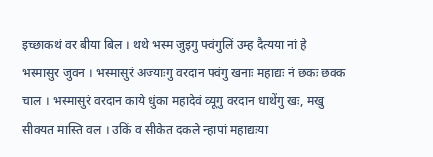इच्छाकथं वर बीया बिल । थथे भस्म जुइगु फ्वंगुलिं उम्ह दैत्यया नां हे भस्मासुर जुवन । भस्मासुरं अज्याःगु वरदान फ्वंगु खनाः महाद्यः नं छकः छक्क चाल । भस्मासुरं वरदान काये धुंका महादेवं व्यूगु वरदान धाथेंगु खः, मखु सीक्यत मास्ति वल । उकिं व सीकेत दकले न्हापां महाद्यःया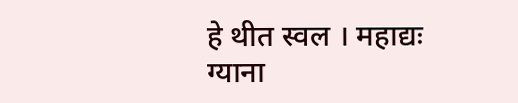हे थीत स्वल । महाद्यः ग्याना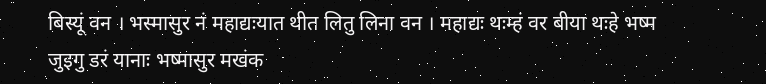बिस्यूं वन । भस्मासुर नं महाद्यःयात थीत लितु लिना वन । महाद्यः थःम्हं वर बीया थःहे भष्म जुइगु डरं यानाः भष्मासुर मखंक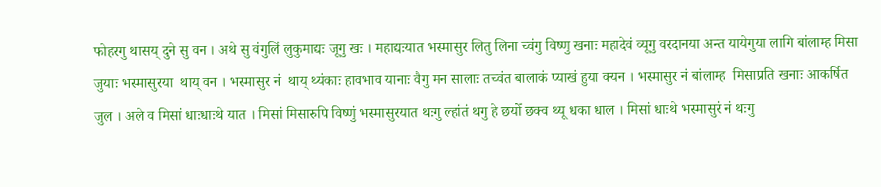फोहरगु थासय् दुने सु वन । अथे सु वंगुलिं लुकुमाद्यः जूगु खः । महाद्यःयात भस्मासुर लितु लिना च्वंगु विष्णु खनाः महादेवं व्यूगु वरदानया अन्त यायेगुया लागि बांलाम्ह मिसा जुयाः भस्मासुरया  थाय् वन । भस्मासुर नं  थाय् थ्यंकाः हावभाव यानाः वैगु मन सालाः तच्वंत बालाकं प्याखं हुया क्यन । भस्मासुर नं बांलाम्ह  मिसाप्रति खनाः आकर्षित जुल । अले व मिसां धाःधाःथे यात । मिसां मिसारुपि विष्णुं भस्मासुरयात थःगु ल्हांतं थगु हे छयोँ छक्व थ्यू धका धाल । मिसां धाःथे भस्मासुरं नं थःगु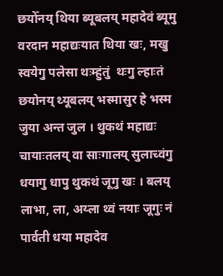छयोँनय् थिया ब्यूबलय् महादेवं ब्यूमु वरदान महाद्यःयात थिया खः, मखु स्वयेगु पलेसा थःम्हुंतुं  थःगु ल्हाःतं छयोनय् थ्यूबलय् भस्मासुर हे भस्म जुया अन्त जुल । थुकथं महाद्यः चायाःतलय् वा साःगालय् सुलाच्वंगु धयागु धापु थुकथं जूगु खः । बलय् लाभा, ला, अय्ला थ्वं नयाः जूगुः नं पार्वती धया महादेव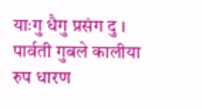याःगु धैगु प्रसंग दु । पार्वती गुबले कालीया रुप धारण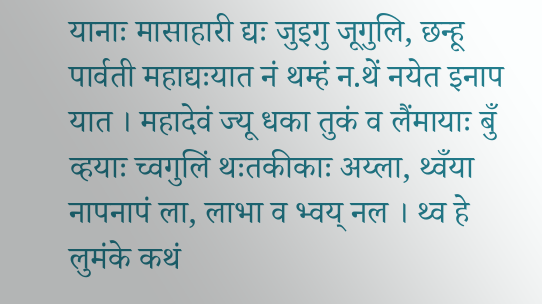यानाः मासाहारी द्यः जुइगु जूगुलि, छन्हू पार्वती महाद्यःयात नं थम्हं न.थें नयेत इनाप यात । महादेवं ज्यू धका तुकं व लैंमायाः बुँ व्हयाः च्वगुलिं थःतकीकाः अय्ला, थ्वँया नापनापं ला, लाभा व भ्वय् नल । थ्व हे लुमंके कथं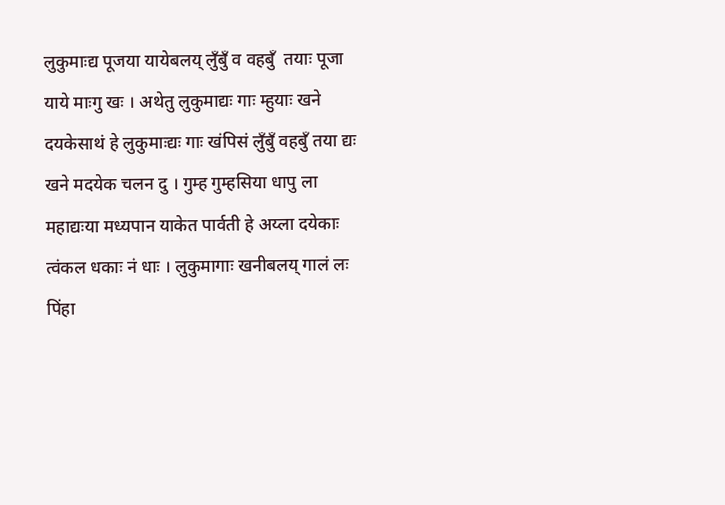लुकुमाःद्य पूजया यायेबलय् लुँबुँ व वहबुँ  तयाः पूजा याये माःगु खः । अथेतु लुकुमाद्यः गाः म्हुयाः खने दयकेसाथं हे लुकुमाःद्यः गाः खंपिसं लुँबुँ वहबुँ तया द्यः खने मदयेक चलन दु । गुम्ह गुम्हसिया धापु ला महाद्यःया मध्यपान याकेत पार्वती हे अय्ला दयेकाः त्वंकल धकाः नं धाः । लुकुमागाः खनीबलय् गालं लः पिंहा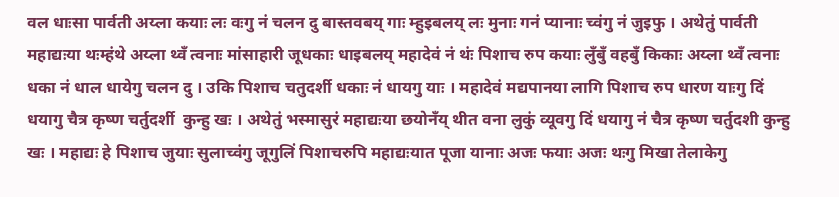वल धाःसा पार्वती अय्ला कयाः लः वःगु नं चलन दु बास्तवबय् गाः म्हुइबलय् लः मुनाः गनं प्यानाः च्वंगु नं जुइफु । अथेतुं पार्वती महाद्यःया थःम्हंथे अय्ला थ्वँ त्वनाः मांसाहारी जूधकाः धाइबलय् महादेवं नं थंः पिशाच रुप कयाः लुँबुँ वहबुँ किकाः अय्ला थ्वँ त्वनाः धका नं धाल धायेगु चलन दु । उकि पिशाच चतुदर्शी धकाः नं धायगु याः । महादेवं मद्यपानया लागि पिशाच रुप धारण याःगु दिं धयागु चैत्र कृष्ण चर्तुदर्शी  कुन्हु खः । अथेतुं भस्मासुरं महाद्यःया छयोनँय् थीत वना लुकुं व्यूवगु दिं धयागु नं चैत्र कृष्ण चर्तुदशी कुन्हु खः । महाद्यः हे पिशाच जुयाः सुलाच्वंगु जूगुलिं पिशाचरुपि महाद्यःयात पूजा यानाः अजः फयाः अजः थःगु मिखा तेलाकेगु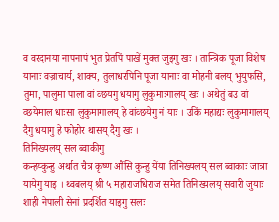व वरदानया नापनापं भुत प्रेतपिं पाखें मुक्त जुइगु खः । तान्त्रिक पूजा विशेष यानाः वज्राचार्य, शाक्य, तुलाधरपिनि पूजा यानाः वा मोहनी बलय् भुयुफसि,  तुमा, पालुमा पाला वां व्छयगु धयागु लुकुमाःगालय् खः । अथेतुं बउ वां व्छयेमाल धाःसा लुकुमागालय् हे वांव्छयेगु नं याः । उकिं महाद्यः लुकुमागालय् दैगु धयागु हे फोहोर थासय् दैगु खः ।
तिनिख्यलय् सल ब्वाकीगु
कन्हय्कुन्हु अर्थात चैत्र कृष्ण औंसि कुन्हु येंया तिनिख्यलय् सल ब्वाकाः जात्रा यायेगु याइ । थ्वबलय् श्री ५ महाराजधिराज समेत तिनिख्यलय् सवारी जुयाः शाही नेपाली सेनां प्रदर्शित याइगु सलः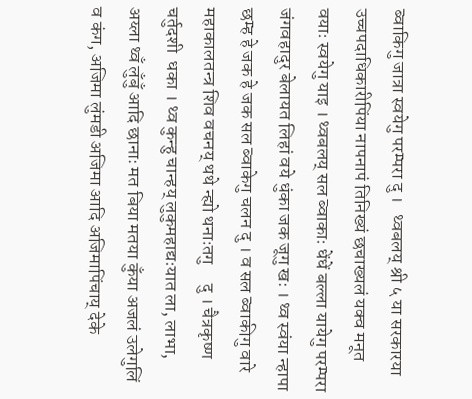ब्वाकिगु जात्रा स्वयेगु परम्परा दु ।   थ्वबलय् श्री ५ या सरकारया उच्चपदाधिकारीपिंया नापनापं तिनिख्यं छचाख्यलं यक्व मनूत वयाः स्वयेगु याइ । थ्वबलय् सल ब्वाकाः धेंधें बल्ला यायेगु परम्परा  जंगवहादुर बेलायत लिहां वये धुंका जक जूगु खः । थ्व स्वंया न्हापा छम्ह हे जक हे जक सल ब्वाकेगु चलन दु । व सल ब्वाकीगु वारे महाकालतन्त्र शिव वचनय् थथे न्ह्यो थनाःतगु     दु । चैत्रकृष्ण चर्तुदशी  धका । थ्व कुन्हु चान्हय् लुकुमहाद्यःयात ला, लाभा, अय्ला थ्वँ लुँबुँ आदि छानाः मत बिया मतया कुँया अजलं उलेगुलिं व कंग, अजिमा लुंमडी अजिमा आदि अजिमापिंचाय् देके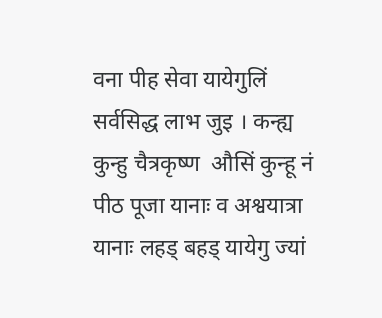वना पीह सेवा यायेगुलिं सर्वसिद्ध लाभ जुइ । कन्ह्य कुन्हु चैत्रकृष्ण  औसिं कुन्हू नं पीठ पूजा यानाः व अश्वयात्रा यानाः लहड् बहड् यायेगु ज्यां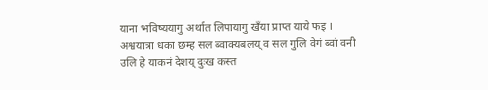याना भविष्ययागु अर्थात लिपायागु खँया प्राप्त याये फइ । अश्वयात्रा धका छम्ह सल ब्वाक्यबलय् व सल गुलि वेगं ब्वां वनी उलि हे याकनं देशय् दुःख कस्त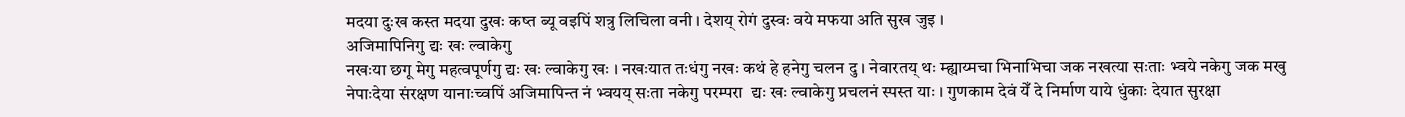मदया दुःख कस्त मदया दुखः कष्त ब्यू वइपिं शत्रु लिचिला वनी । देशय् रोगं दुस्वः वये मफया अति सुख जुइ ।
अजिमापिनिगु द्यः खः ल्वाकेगु
नखःया छगू मेगु महत्वपूर्णगु द्यः खः ल्वाकेगु खः । नखःयात तःधंगु नखः कथं हे हनेगु चलन दु । नेवारतय् थः म्ह्याय्मचा भिनाभिचा जक नखत्या सःताः भ्वये नकेगु जक मखु नेपाःदेया संरक्षण यानाःच्वपिं अजिमापिन्त नं भ्वयय् सःता नकेगु परम्परा  द्यः खः ल्वाकेगु प्रचलनं स्पस्त याः । गुणकाम देवं येँ दे निर्माण याये धुंकाः देयात सुरक्षा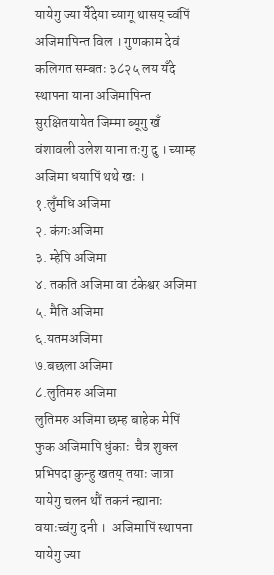यायेगु ज्या येँदेया च्यागू थासय् च्वंपिं अजिमापिन्त विल । गुणकाम देवं कलिगत सम्बतः ३८२५ लय यँदे स्थापना याना अजिमापिन्त सुरक्षितयायेत जिम्मा ब्यूगु खँ वंशावली उलेश याना तःगु दु । च्याम्ह अजिमा धयापिं थथे खः ।
१.लुँमधि अजिमा
२. कंगःअजिमा
३. म्हेपि अजिमा
४. तकति अजिमा वा टंकेश्वर अजिमा
५. मैति अजिमा
६.यतमअजिमा
७.बछला अजिमा
८.लुतिमरु अजिमा
लुतिमरु अजिमा छम्ह बाहेक मेपिं फुक अजिमापि धुंकाः  चैत्र शुक्ल प्रभिपदा कुन्हु खतय् तयाः जात्रा यायेगु चलन थौं तकनं न्ह्यानाः  वयाःच्वंगु दनी ।  अजिमापिं स्थापना यायेगु ज्या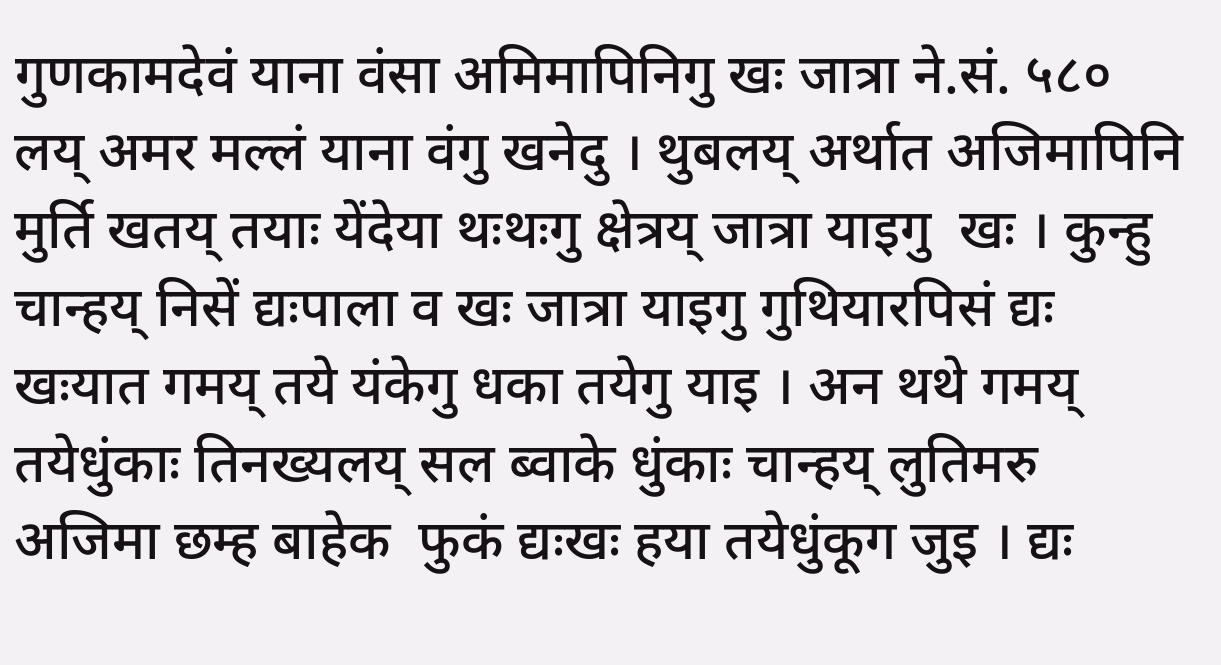गुणकामदेवं याना वंसा अमिमापिनिगु खः जात्रा ने.सं. ५८० लय् अमर मल्लं याना वंगु खनेदु । थुबलय् अर्थात अजिमापिनि मुर्ति खतय् तयाः येंदेया थःथःगु क्षेत्रय् जात्रा याइगु  खः । कुन्हु चान्हय् निसें द्यःपाला व खः जात्रा याइगु गुथियारपिसं द्यः खःयात गमय् तये यंकेगु धका तयेगु याइ । अन थथे गमय्  तयेधुंकाः तिनख्यलय् सल ब्वाके धुंकाः चान्हय् लुतिमरु अजिमा छम्ह बाहेक  फुकं द्यःखः हया तयेधुंकूग जुइ । द्यः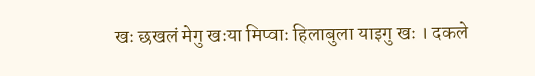खः छखलं मेगु खःया मिप्वाः हिलाबुला याइगु खः । दकले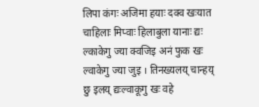लिपा कंगः अजिमा हयाः दक्व खःयात चाहिलाः मिप्वाः हिलाबुला यानाः द्यः ल्काकेगु ज्या क्वजिइ अनं फुक खः ल्वाकेगु ज्या जुइ । तिनख्यलय् चान्हय् छु इलय् द्यःल्वाकूगु खः वहे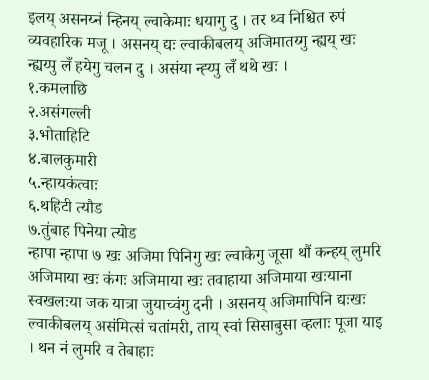इलय् असनय्नं न्हिनय् ल्वाकेमाः धयागु दु । तर थ्व निश्चित रुपं व्यवहारिक मजू । असनय् द्यः ल्वाकीबलय् अजिमातय्गु न्ह्यय् खः न्ह्यय्पु लँ हयेगु चलन दु । असंया न्ह्य्पु लँ थथे खः ।
१.कमलाछि
२.असंगल्ली
३.भोताहिटि
४.बालकुमारी
५.न्हायकंत्वाः
६.थहिटी त्यौड
७.तुंबाह पिनेया त्योड
न्हापा न्हापा ७ खः अजिमा पिनिगु खः ल्वाकेगु जूसा थौं कन्हय् लुमरि अजिमाया खः कंगः अजिमाया खः तवाहाया अजिमाया खःयाना स्वखलःया जक यात्रा जुयाच्वंगु दनी । असनय् अजिमापिनि द्यःखः ल्वाकीबलय् असंमित्सं चतांमरी, ताय् स्वां सिसाबुसा व्हलाः पूजा याइ । थन नं लुमरि व तेबाहाः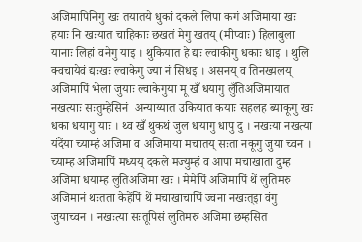अजिमापिनिगु खः तयातये धुकां दकले लिपा कगं अजिमाया खः हयाः नि खःयात चाहिकाः छखतं मेगु खतय् (मीप्वाः) हिलाबुला यानाः लिहां वनेगु याइ । थुकियात हे द्यः ल्वाकीगु धकाः धाइ । थुलि क्वचायेवं द्यःखः ल्वाकेगु ज्या नं सिधइ । असनय् व तिनख्यलय् अजिमापिं भेला जुयाः ल्वाकेगुया मू खँ धयागु लुँतिअजिमायात नखत्याः सःतुम्हेसिनं  अन्याय्यात उकियात कयाः सहलह ब्याकूगु खः धका धयागु याः । थ्व खँ थुकथं जुल धयागु धापु दु । नखःया नखत्या यंदेंया च्याम्हं अजिमा व अजिमाया मचातय् सःता नकूगु जुया च्वन । च्याम्ह अजिमापिं मध्यय् दकले मज्युम्हं व आपा मचाखाता दुम्ह अजिमा धयाम्ह लुतिअजिमा खः । मेमेपिं अजिमापिं थें लुतिमरु अजिमानं थःतता केहेंपिं थें मचाखाचापिं ज्वना नखःत्इा वंगु जुयाच्वन । नखःत्या सःतूपिसं लुतिमरु अजिमा छम्हसित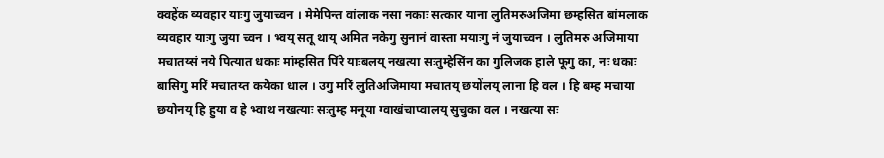क्वहेंक व्यवहार याःगु जुयाच्वन । मेमेपिन्त वांलाक नसा नकाः सत्कार याना लुतिमरुअजिमा छम्हसित बांमलाक व्यवहार याःगु जुया च्वन । भ्वय् सतू थाय् अमित नकेगु सुनानं वास्ता मयाःगु नं जुयाच्वन । लुतिमरु अजिमाया मचातय्सं नये पित्यात धकाः मांम्हसित पिंरे याःबलय् नखत्या सःतुम्हेसिंन का गुलिजक हाले फूगु का, नः धकाः बासिगु मरिं मचातय्त कयेका धाल । उगु मरिं लुतिअजिमाया मचातय् छयोंलय् लाना हि वल । हि बम्ह मचाया छयोनय् हि हुया व हे भ्वाथ नखत्याः सःतुम्ह मनूया ग्वाखंचाप्वालय् सुचुका वल । नखत्या सः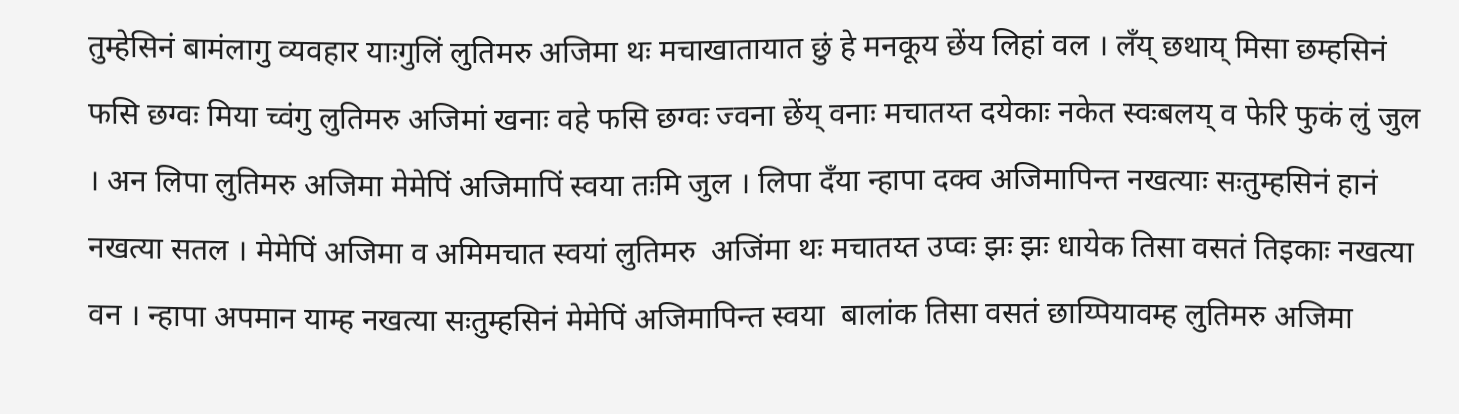तुम्हेसिनं बामंलागु व्यवहार याःगुलिं लुतिमरु अजिमा थः मचाखातायात छुं हे मनकूय छेंय लिहां वल । लँय् छथाय् मिसा छम्हसिनं फसि छग्वः मिया च्वंगु लुतिमरु अजिमां खनाः वहे फसि छग्वः ज्वना छेंय् वनाः मचातय्त दयेकाः नकेत स्वःबलय् व फेरि फुकं लुं जुल । अन लिपा लुतिमरु अजिमा मेमेपिं अजिमापिं स्वया तःमि जुल । लिपा दँया न्हापा दक्व अजिमापिन्त नखत्याः सःतुम्हसिनं हानं  नखत्या सतल । मेमेपिं अजिमा व अमिमचात स्वयां लुतिमरु  अजिंमा थः मचातय्त उप्वः झः झः धायेक तिसा वसतं तिइकाः नखत्या वन । न्हापा अपमान याम्ह नखत्या सःतुम्हसिनं मेमेपिं अजिमापिन्त स्वया  बालांक तिसा वसतं छाय्पियावम्ह लुतिमरु अजिमा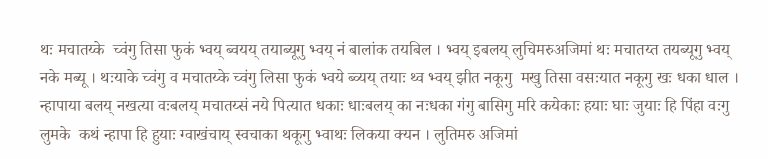थः मचातय्के  च्वंगु तिसा फुकं भ्वय् ब्वयय् तयाब्यूगु भ्वय् नं बालांक तयबिल । भ्वय् इबलय् लुचिमरुअजिमां थः मचातय्त तयब्यूगु भ्वय्  नके मब्यू । थःयाके च्वंगु व मचातय्के च्वंगु लिसा फुकं भ्वये ब्व्यय् तयाः थ्व भ्वय् झीत नकूगु  मखु तिसा वसःयात नकूगु खः धका धाल । न्हापाया बलय् नखत्या वःबलय् मचातय्सं नये पित्यात धकाः धाःबलय् का नःधका गंगु बासिगु मरि कयेकाः हयाः घाः जुयाः हि पिंहा वःगु लुमके  कथं न्हापा हि हुयाः ग्वाखंचाय् स्वचाका थकूगु भ्वाथः लिकया क्यन । लुतिमरु अजिमां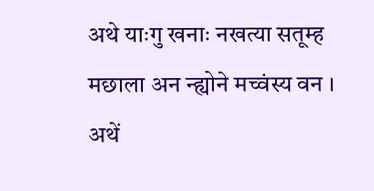अथे याःगु खनाः नखत्या सतूम्ह मछाला अन न्ह्योने मच्वंस्य वन । अथें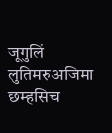जूगुलिं लुतिमरुअजिमा छम्हसिच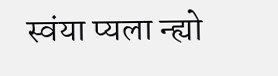स्वंया प्यला न्ह्यो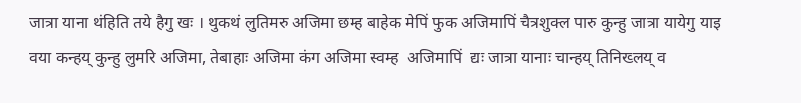जात्रा याना थंहिति तये हैगु खः । थुकथं लुतिमरु अजिमा छम्ह बाहेक मेपिं फुक अजिमापिं चैत्रशुक्ल पारु कुन्हु जात्रा यायेगु याइ वया कन्हय् कुन्हु लुमरि अजिमा, तेबाहाः अजिमा कंग अजिमा स्वम्ह  अजिमापिं  द्यः जात्रा यानाः चान्हय् तिनिख्लय् व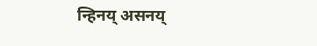न्हिनय् असनय्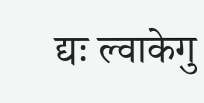द्यः ल्वाकेगु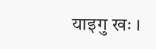याइगु खः ।